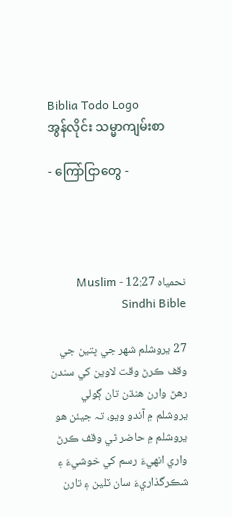Biblia Todo Logo
အွန်လိုင်း သမ္မာကျမ်းစာ

- ကြော်ငြာတွေ -




نحمياہ 12:27 - Muslim Sindhi Bible

27 يروشلم شهر جي ڀتين جي وقف ڪرڻ وقت لاوين کي سندن رهڻ وارن هنڌن تان ڳولي يروشلم ۾ آندو ويو، تہ جيئن هو يروشلم ۾ حاضر ٿي وقف ڪرڻ واري انهيءَ رسم کي خوشيءَ ۽ شڪرگذاريءَ سان ٽلين ۽ تارن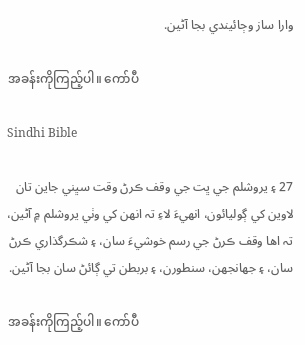وارا ساز وڄائيندي بجا آڻين.

အခန်းကိုကြည့်ပါ။ ကော်ပီ

Sindhi Bible

27 ۽ يروشلم جي ڀت جي وقف ڪرڻ وقت سڀني جاين تان لاوين کي ڳوليائون، انهيءَ لاءِ تہ انهن کي وٺي يروشلم ۾ آڻين، تہ اها وقف ڪرڻ جي رسم خوشيءَ سان، ۽ شڪرگذاري ڪرڻ سان، ۽ جهانجهن، سنطورن، ۽ بربطن تي ڳائڻ سان بجا آڻين.

အခန်းကိုကြည့်ပါ။ ကော်ပီ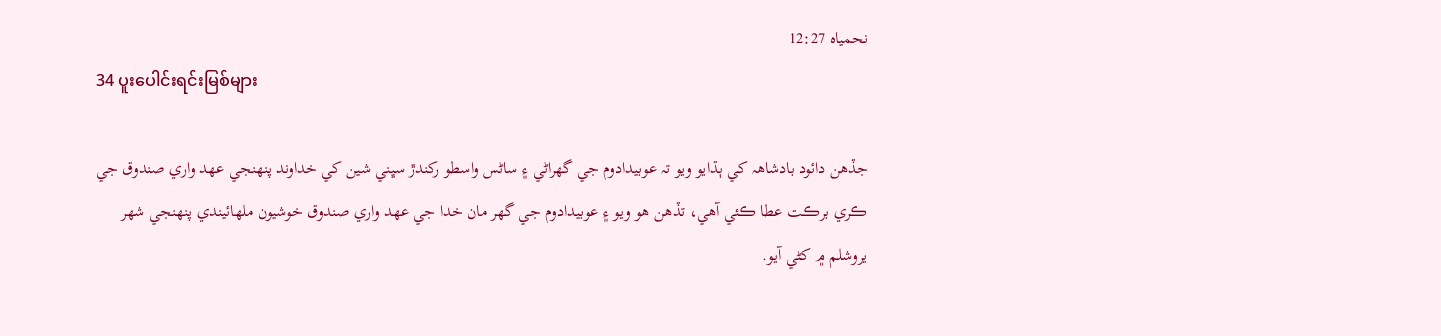نحمياہ 12:27
34 ပူးပေါင်းရင်းမြစ်များ

جڏهن دائود بادشاهہ کي ٻڌايو ويو تہ عوبيد‌ادوم جي گھراڻي ۽ ساڻس واسطو رکندڙ سڀني شين کي خداوند پنهنجي عهد واري صندوق جي ڪري برڪت عطا ڪئي آهي، تڏهن هو ويو ۽ عوبيد‌ادوم جي گھر مان خدا جي عهد واري صندوق خوشيون ملهائيندي پنهنجي شهر يروشلم ۾ کڻي آيو.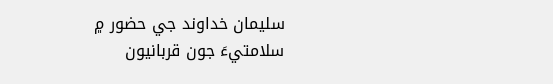سليمان خداوند جي حضور ۾ سلامتيءَ جون قربانيون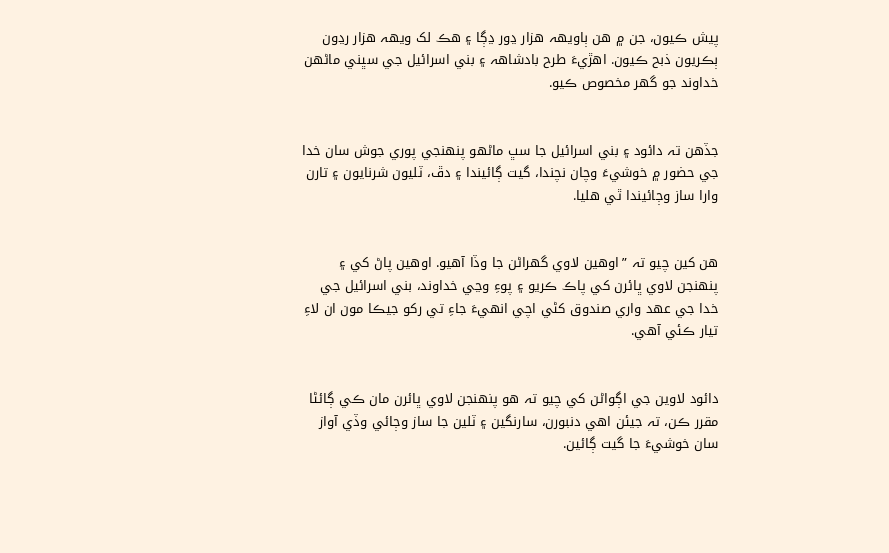پيش ڪيون، جن ۾ هن ٻاويهہ هزار ڍور ڍڳا ۽ هڪ لک ويهہ هزار رڍون ٻڪريون ذبح ڪيون. اهڙيءَ طرح بادشاهہ ۽ بني اسرائيل جي سڀني ماڻهن خداوند جو گھر مخصوص ڪيو.


جڏهن تہ دائود ۽ بني اسرائيل جا سڀ ماڻهو پنهنجي پوري جوش سان خدا جي حضور ۾ خوشيءَ وچان نچندا، گيت ڳائيندا ۽ دڦ، ٽليون شرنايون ۽ تارن وارا ساز وڄائيندا ٿي هليا.


هن کين چيو تہ ”اوهين لاوي گھراڻن جا وڏا آهيو. اوهين پاڻ کي ۽ پنهنجن لاوي ڀائرن کي پاڪ ڪريو ۽ پوءِ وڃي خداوند، بني اسرائيل جي خدا جي عهد واري صندوق کڻي اچي انهيءَ جاءِ تي رکو جيڪا مون ان لاءِ تيار ڪئي آهي.


دائود لاوين جي اڳواڻن کي چيو تہ هو پنهنجن لاوي ڀائرن مان ڪي ڳائڻا مقرر ڪن، تہ جيئن اهي دنبورن، سارنگين ۽ ٽلين جا ساز وڄائي وڏي آواز سان خوشيءَ جا گيت ڳائين.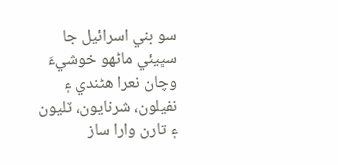سو بني اسرائيل جا سڀيئي ماڻهو خوشيءَ وچان نعرا هڻندي ۽ نفيلون، شرنايون، ٽليون ۽ تارن وارا ساز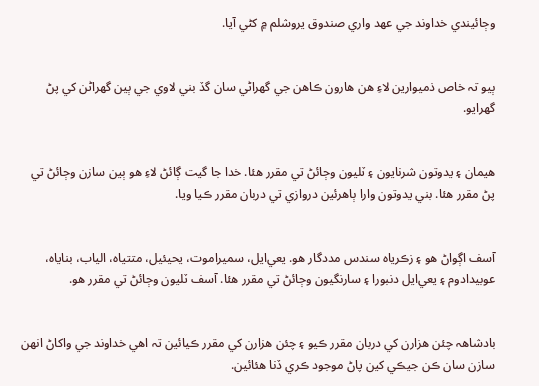وڄائيندي خداوند جي عهد واري صندوق يروشلم ۾ کڻي آيا.


ٻيو تہ خاص ذميوارين لاءِ هن هارون ڪاهن جي گھراڻي سان گڏ بني لاوي جي ٻين گھراڻن کي پڻ گھرايو.


هيمان ۽ يدوتون شرنايون ۽ ٽليون وڄائڻ تي مقرر هئا. خدا جا گيت ڳائڻ لاءِ هو ٻين سازن وڄائڻ تي پڻ مقرر هئا. بني يدوتون وارا ٻاهرئين دروازي تي دربان مقرر ڪيا ويا.


آسف اڳواڻ هو ۽ زڪرياہ سندس مددگار هو. يعي‌ايل، سميراموت، يحيئيل، متتياہ، الياب، بناياہ، عوبيدادوم ۽ يعي‌ايل دنبورا ۽ سارنگيون وڄائڻ تي مقرر هئا. آسف ٽليون وڄائڻ تي مقرر هو.


بادشاهہ چئن هزارن کي دربان مقرر ڪيو ۽ چئن هزارن کي مقرر ڪيائين تہ اهي خداوند جي واکاڻ انهن سازن سان ڪن جيڪي کين پاڻ موجود ڪري ڏنا هئائين.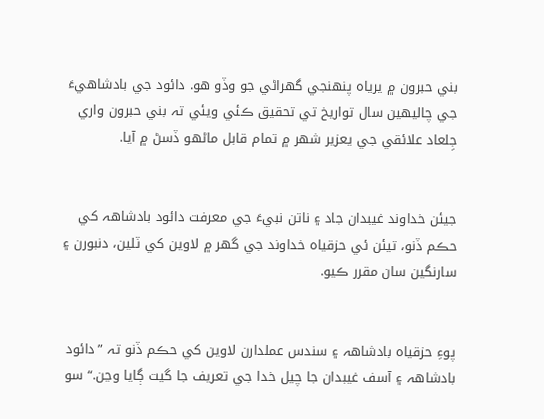بني حبرون ۾ يرياہ پنهنجي گھراڻي جو وڏو هو. دائود جي بادشاهيءَ جي چاليهين سال تواريخ تي تحقيق ڪئي ويئي تہ بني حبرون واري جِلعاد علائقي جي يعزير شهر ۾ تمام قابل ماڻهو ڏسڻ ۾ آيا.


جيئن خداوند غيبدان جاد ۽ ناتن نبيءَ جي معرفت دائود بادشاهہ کي حڪم ڏنو، تيئن ئي حزقياہ خداوند جي گھر ۾ لاوين کي ٽلين، دنبورن ۽ سارنگين سان مقرر ڪيو.


پوءِ حزقياہ بادشاهہ ۽ سندس عملدارن لاوين کي حڪم ڏنو تہ ”دائود بادشاهہ ۽ آسف غيبدان جا چيل خدا جي تعريف جا گيت ڳايا وڃن.“ سو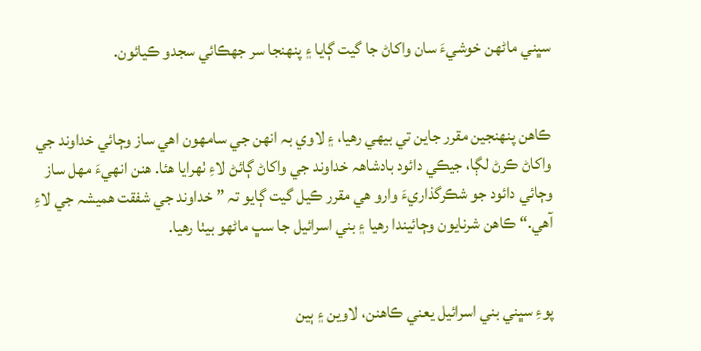سڀني ماڻهن خوشيءَ سان واکاڻ جا گيت ڳايا ۽ پنهنجا سر جھڪائي سجدو ڪيائون.


ڪاهن پنهنجين مقرر جاين تي بيهي رهيا، ۽ لاوي بہ انهن جي سامهون اهي ساز وڄائي خداوند جي واکاڻ ڪرڻ لڳا، جيڪي دائود بادشاهہ خداوند جي واکاڻ ڳائڻ لاءِ ٺهرايا هئا. هنن انهيءَ مهل ساز وڄائي دائود جو شڪرگذاريءَ وارو هي مقرر ڪيل گيت ڳايو تہ ”خداوند جي شفقت هميشہ جي لاءِ آهي.“ ڪاهن شرنايون وڄائيندا رهيا ۽ بني اسرائيل جا سڀ ماڻهو بيٺا رهيا.


پوءِ سڀني بني اسرائيل يعني ڪاهنن، لاوين ۽ ٻين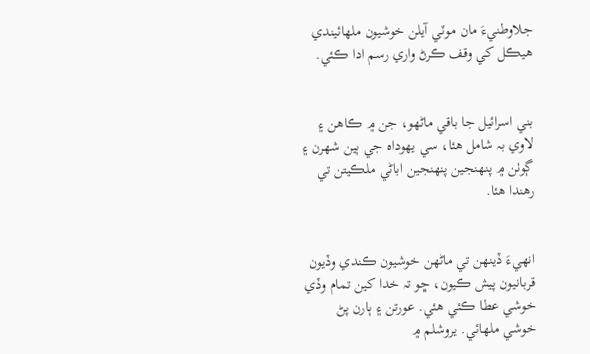جلاوطنيءَ مان موٽي آيلن خوشيون ملهائيندي هيڪل کي وقف ڪرڻ واري رسم ادا ڪئي.


بني اسرائيل جا باقي ماڻهو، جن ۾ ڪاهن ۽ لاوي بہ شامل هئا، سي يهوداہ جي ٻين شهرن ۽ ڳوٺن ۾ پنهنجين پنهنجين اباڻي ملڪيتن تي رهندا هئا.


انهيءَ ڏينهن تي ماڻهن خوشيون ڪندي وڏيون قربانيون پيش ڪيون، ڇو تہ خدا کين تمام وڏي خوشي عطا ڪئي هئي. عورتن ۽ ٻارن پڻ خوشي ملهائي. يروشلم ۾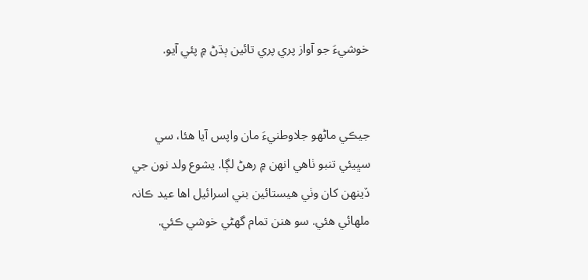خوشيءَ جو آواز پري پري تائين ٻڌڻ ۾ پئي آيو.


جيڪي ماڻهو جلاوطنيءَ مان واپس آيا هئا، سي سڀيئي تنبو ٺاهي انهن ۾ رهڻ لڳا. يشوع ولد نون جي ڏينهن کان وٺي هيستائين بني اسرائيل اها عيد ڪانہ ملهائي هئي. سو هنن تمام گھڻي خوشي ڪئي.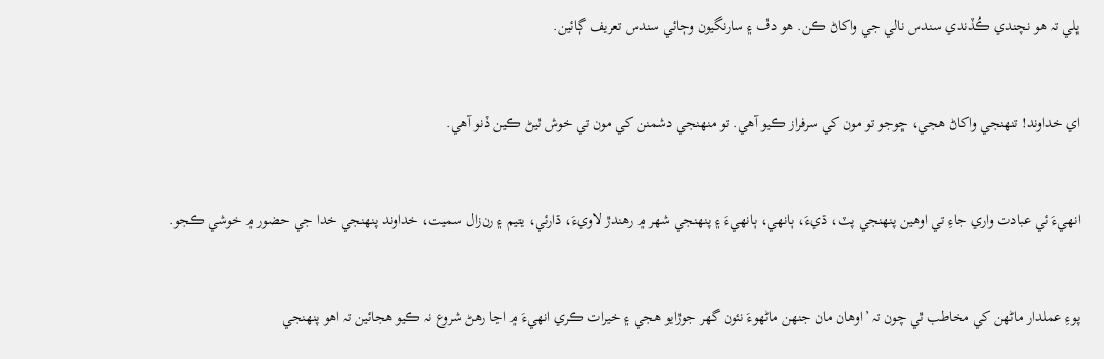ڀلي تہ هو نچندي ڪُڏندي سندس نالي جي واکاڻ ڪن. هو دڦ ۽ سارنگيون وڄائي سندس تعريف ڳائين.


اي خداوند! تنهنجي واکاڻ هجي، ڇوجو تو مون کي سرفراز ڪيو آهي. تو منهنجي دشمنن کي مون تي خوش ٿيڻ ڪين ڏنو آهي.


انهيءَ ئي عبادت واري جاءِ تي اوهين پنهنجي پٽ، ڌيءَ، ٻانهي، ٻانهيءَ ۽ پنهنجي شهر ۾ رهندڙ لاويءَ، ڌارئي، يتيم ۽ رن‌زال سميت، خداوند پنهنجي خدا جي حضور ۾ خوشي ڪجو.


پوءِ عملدار ماڻهن کي مخاطب ٿي چون تہ ’اوهان مان جنهن ماڻهوءَ نئون گھر جوڙايو هجي ۽ خيرات ڪري انهيءَ ۾ اڃا رهڻ شروع نہ ڪيو هجائين تہ اهو پنهنجي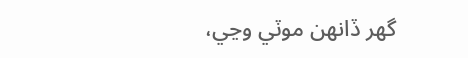گھر ڏانهن موٽي وڃي،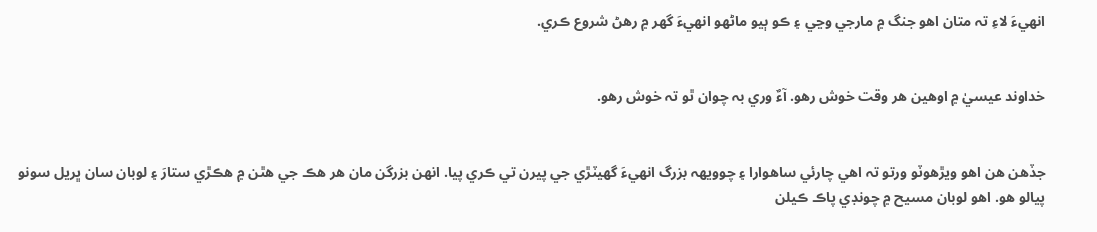انهيءَ لاءِ تہ متان اهو جنگ ۾ مارجي وڃي ۽ ڪو ٻيو ماڻهو انهيءَ گھر ۾ رهڻ شروع ڪري.


خداوند عيسيٰ ۾ اوهين هر وقت خوش رهو. آءٌ وري بہ چوان ٿو تہ خوش رهو.


جڏهن هن اهو ويڙهوٽو ورتو تہ اهي چارئي ساهوارا ۽ چوويهہ بزرگ انهيءَ گھيٽڙي جي پيرن تي ڪري پيا. انهن بزرگن مان هر هڪ جي هٿن ۾ هڪڙي ستارَ ۽ لوبان سان ڀريل سونو پيالو هو. اهو لوبان مسيح ۾ چونڊي پاڪ ڪيلن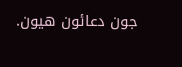جون دعائون هيون.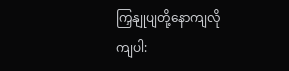ကြှနျုပျတို့နောကျလိုကျပါ: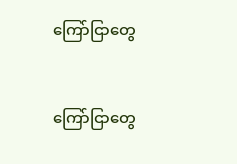ကြော်ငြာတွေ


ကြော်ငြာတွေ